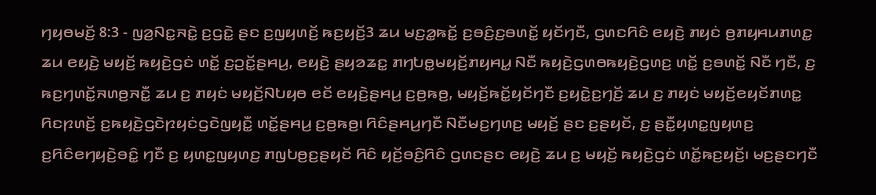ꤚꤟꤥꤗꤢꤩ꤬ 8:3 - ꤜꤤ꤬ꤡꤢ꤭ꤏꤢꤧ꤭ ꤢ꤬ꤞꤢꤧ꤭ ꤔꤢ ꤢ꤬ꤜꤟꤛꤢꤩ꤬ ꤒꤢ꤬ꤟꤢꤩ꤬3 ꤘꤣ ꤗꤢ꤬ꤤ꤭ꤒꤢꤩ꤭ ꤢ꤬ꤋꤢꤨ꤬ꤢ꤬ꤋꤛꤢꤩ꤭ ꤟꤢꤩꤚꤢꤪ, ꤞꤛꤢꤖꤢꤨ ꤕꤟꤢꤧ꤬ ꤊꤟꤢꤦ ꤥ꤬ꤊꤟꤌꤣꤊꤛꤢ꤭ ꤘꤣ ꤕꤟꤢꤧ꤬ ꤗꤟꤢꤩ꤬ ꤒꤟꤢꤧ꤬ꤞꤢꤦ ꤛꤢꤩ꤭ ꤢ꤬ꤑꤢꤩ꤭ꤔꤌꤣ꤬, ꤕꤟꤢꤧ꤬ ꤔꤟꤤꤘꤢ꤭ ꤊꤚꤝꤥ꤭ꤗꤟꤢꤩ꤬ꤊꤟꤌꤣ꤭ ꤡꤢꤪ ꤒꤟꤢꤧ꤬ꤞꤛꤥꤒꤟꤢꤧ꤬ꤞꤛꤢ꤬ ꤛꤢꤩ꤭ ꤢ꤬ꤋꤛꤢꤩ꤭ ꤡꤢꤪ ꤚꤢꤪ, ꤢ꤬ ꤒꤢ꤬ꤚꤛꤢꤩ꤭ꤏꤛꤥ꤬ꤏꤢꤪ꤭ ꤘꤣ ꤢ꤬ ꤊꤟꤢꤦ ꤗꤟꤢꤩ꤬ꤡꤝꤟꤥ ꤕꤢꤩ ꤕꤟꤢꤧ꤬ꤔꤌꤣ꤬ ꤢ꤬ꤥ꤬ꤒꤥ꤬, ꤗꤟꤢꤩ꤬ꤒꤢꤩ꤭ꤟꤢꤩꤚꤢꤪ ꤢ꤬ꤟꤢꤧ꤭ꤢ꤬ꤚꤢꤩ꤬ ꤘꤣ ꤢ꤬ ꤊꤟꤢꤦ ꤗꤟꤢꤩ꤬ꤕꤟꤢꤩꤊꤛꤢ꤭ ꤖꤢꤐꤛꤢꤩ꤬ ꤢ꤬ꤒꤟꤢꤧ꤬ꤞꤢꤧꤐꤟꤢꤦꤞꤢꤧꤜꤟꤢꤪ꤭ ꤛꤢꤩ꤭ꤔꤌꤣ꤬ ꤢ꤬ꤥ꤬ꤒꤥ꤬꤯ ꤖꤢꤨꤔꤌꤣ꤬ꤚꤢꤪ ꤡꤢꤪꤗꤢ꤬ꤚꤛꤢ꤬ ꤗꤟꤢꤩ꤬ ꤔꤢ ꤢ꤬ꤔꤟꤢꤩ, ꤢ꤬ ꤔꤢꤪ꤭ꤟꤛꤢ꤭ꤜꤟꤛꤢ꤬ ꤢ꤬ꤖꤢꤨꤕꤚꤟꤢꤧ꤬ꤋꤢꤨ꤭ ꤚꤢꤪ ꤢ꤬ ꤟꤛꤢ꤭ꤜꤟꤛꤢ꤬ ꤊꤜꤝꤥ꤬ꤢ꤬ꤔꤟꤢꤩ ꤖꤢꤨ ꤟꤢꤩ꤬ꤋꤢꤨ꤬ꤖꤢꤨ ꤞꤛꤢꤔꤢ ꤕꤟꤢꤧ꤬ ꤘꤣ ꤢ꤬ ꤗꤟꤢꤩ꤬ ꤒꤟꤢꤧ꤬ꤞꤢꤦ ꤛꤢꤩ꤭ꤒꤢ꤬ꤟꤢꤩ꤬꤯ ꤗꤢ꤬ꤔꤢꤚꤢꤪ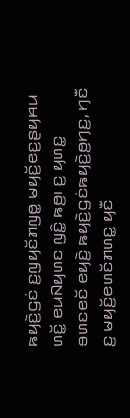ꤒꤟꤢꤧ꤬ꤞꤢꤦ ꤢ꤬ꤜꤟꤢꤩꤊꤜꤥ꤭ ꤗꤟꤢꤩ꤬ꤕꤢ꤬ꤔꤟꤌꤣ ꤛꤢꤩ꤭ ꤕꤣꤡꤟꤛꤢ ꤜꤢꤨ꤭ ꤒꤥ꤬꤯ ꤢ꤬ ꤟꤛꤢ꤭ ꤋꤛꤢꤕꤢꤩ ꤕꤟꤢꤧ꤬ ꤒꤟꤢꤧ꤬ꤞꤢꤦꤒꤟꤢꤧ꤬ꤥ꤬ꤚꤢ꤬, ꤚꤢꤪ ꤢ꤬ ꤗꤟꤢꤩ꤬ꤕꤛꤢꤩꤊꤛꤢ꤭ ꤟꤢꤪ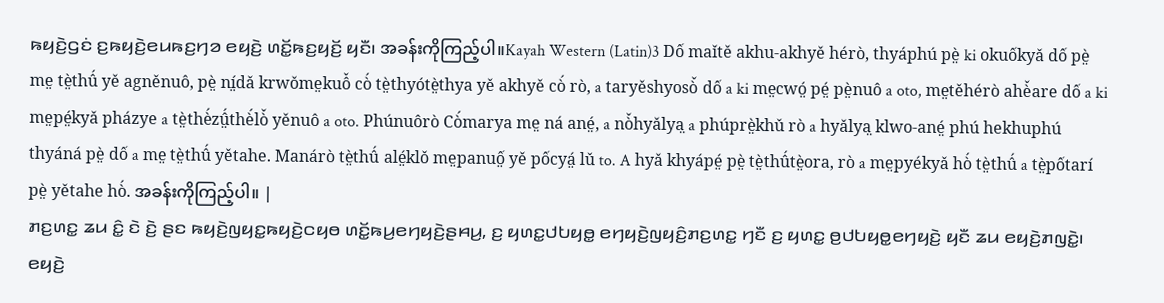ꤒꤟꤢꤧ꤬ꤞꤢꤦ ꤢ꤬ꤒꤟꤢꤧ꤬ꤕꤣꤒꤢ꤬ꤚꤤ ꤕꤟꤢꤧ꤬ ꤛꤢꤩ꤭ꤒꤢ꤬ꤟꤢꤩ꤬ ꤟꤢꤪ꤯ အခန်းကိုကြည့်ပါ။Kayah Western (Latin)3 Dố maǐtě akhu-akhyě hérò, thyáphú pè̤ ki okuốkyǎ dố pè̤ me̤ tè̤thû́ yě agněnuô, pè̤ ní̤dǎ krwǒme̤kuô̌ cò́ tè̤thyótè̤thya yě akhyě cò́ rò, a taryěshyosò̌ dố a ki me̤cwó̤ pé̤ pè̤nuô a oto, me̤těhérò ahè̌are dố a ki me̤pé̤kyǎ pházye a tè̤thè́zṳ̂́thè́lò̌ yěnuô a oto. Phúnuôrò Cò́marya me̤ ná ané̤, a nò̌hyǎlya̤ a phúprè̤khǔ rò a hyǎlya̤ klwo-ané̤ phú hekhuphú thyáná pè̤ dố a me̤ tè̤thû́ yětahe. Manárò tè̤thû́ alé̤klǒ me̤panuố̤ yě pốcyá̤ lǔ to. A hyǎ khyápé̤ pè̤ tè̤thû́tè̤ora, rò a me̤pyékyǎ hò́ tè̤thû́ a tè̤pốtarí pè̤ yětahe hò́. အခန်းကိုကြည့်ပါ။ |
ꤊꤢ꤬ꤛꤢ꤭ ꤘꤣ ꤢꤨ꤭ ꤢꤧ ꤢꤧ꤬ ꤔꤢ ꤒꤟꤢꤧ꤬ꤜꤟꤢ꤭ꤒꤟꤢꤧ꤬ꤍꤟꤥ ꤛꤢꤩ꤭ꤒꤣ꤬ꤕꤚꤟꤢꤧ꤬ꤔꤌꤣ꤬, ꤢ꤬ ꤟꤛꤢ꤭ꤓꤝꤟꤥ꤭ ꤕꤚꤟꤢꤧ꤬ꤜꤟꤢꤨ꤬ꤊꤢ꤬ꤛꤢ꤭ ꤚꤢꤪ ꤢ꤬ ꤟꤛꤢ꤭ ꤥ꤬ꤓꤝꤟꤥ꤭ꤕꤚꤟꤢꤧ꤬ ꤟꤢꤪ ꤘꤣ ꤕꤟꤢꤧ꤬ꤊꤜꤢꤧ꤭꤯ ꤕꤟꤢꤧ꤬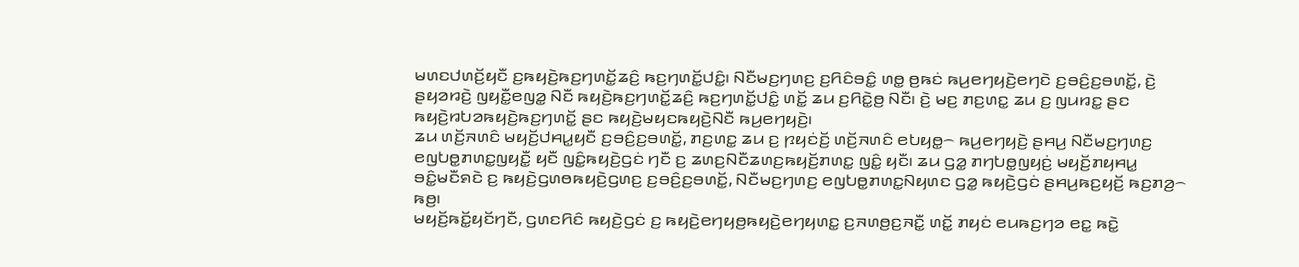ꤗꤛꤢꤓꤛꤢꤩ꤬ꤟꤢꤪ ꤢ꤬ꤒꤟꤢꤧ꤬ꤒꤢ꤬ꤚꤛꤢꤩ꤭ꤘꤢꤨ꤬ ꤒꤢ꤬ꤚꤛꤢꤩ꤭ꤓꤢꤨ꤭꤯ ꤡꤢꤪꤗꤢ꤬ꤚꤛꤢ꤬ ꤢ꤬ꤖꤢꤨꤋꤢꤨ꤭ ꤛꤥ꤭ ꤥ꤬ꤒꤢꤦ ꤒꤣ꤬ꤕꤚꤟꤢꤧ꤬ꤕꤚꤢꤧ ꤢ꤬ꤋꤢꤨ꤬ꤢ꤬ꤋꤛꤢꤩ꤭, ꤢꤧ꤬ ꤔꤟꤤꤙꤢꤧ꤬ ꤜꤟꤢꤪ꤭ꤕꤜꤤ꤭ ꤡꤢꤪ ꤒꤟꤢꤧ꤬ꤒꤢ꤬ꤚꤛꤢꤩ꤭ꤘꤢꤨ꤬ ꤒꤢ꤬ꤚꤛꤢꤩ꤭ꤓꤢꤨ꤭ ꤛꤢꤩ꤭ ꤘꤣ ꤢ꤬ꤖꤢꤧ꤭ꤥ꤬ ꤡꤢꤪ꤯ ꤢꤧ꤬ ꤗꤢ꤬ ꤊꤢ꤬ꤛꤢ꤭ ꤘꤣ ꤢ꤬ ꤜꤣꤙꤢ꤭ ꤔꤢ ꤒꤟꤢꤧ꤬ꤙꤝꤤꤒꤟꤢꤧ꤬ꤒꤢ꤬ꤚꤛꤢꤩ꤭ ꤔꤢ ꤒꤟꤢꤧ꤬ꤗꤟꤢꤒꤟꤢꤧ꤬ꤡꤢꤪ ꤒꤣ꤬ꤕꤚꤟꤢꤧ꤬꤯
ꤘꤣ ꤛꤢꤩ꤬ꤏꤛꤢꤨ ꤗꤟꤢꤩ꤬ꤓꤌꤣ꤭ꤟꤢꤪ ꤢ꤬ꤋꤢꤨ꤬ꤢ꤬ꤋꤛꤢꤩ꤭, ꤊꤢ꤬ꤛꤢ꤭ ꤘꤣ ꤢ꤬ ꤐꤟꤢꤦꤢꤩ꤬ ꤛꤢꤩ꤬ꤏꤛꤢꤨ ꤕꤝꤟꤥ꤭꤮ ꤒꤣ꤬ꤕꤚꤟꤢꤧ꤬ ꤔꤌꤣ꤬ ꤡꤢꤪꤗꤢ꤬ꤚꤛꤢ꤬ ꤕꤜꤝꤥ꤭ꤊꤛꤢ꤭ꤜꤟꤢꤪ꤭ ꤟꤢꤪ ꤜꤢꤨ꤭ꤒꤟꤢꤧ꤬ꤞꤢꤦ ꤚꤢꤪ ꤢ꤬ ꤘꤛꤢ꤬ꤡꤢꤪꤘꤛꤢ꤬ꤒꤟꤢꤩ꤬ꤊꤛꤢ꤭ ꤜꤢꤨ꤭ ꤟꤢꤪ꤯ ꤘꤣ ꤞꤤ꤭ ꤊꤚꤝꤥ꤭ꤜꤟꤢꤦ꤬ ꤗꤟꤢꤩ꤬ꤊꤟꤌꤣ꤭ ꤋꤢꤨ꤭ꤗꤢꤪꤎꤢꤧ ꤢ꤬ ꤒꤟꤢꤧ꤬ꤞꤛꤥꤒꤟꤢꤧ꤬ꤞꤛꤢ꤬ ꤢ꤬ꤋꤢꤨ꤬ꤢ꤬ꤋꤛꤢꤩ꤭, ꤡꤢꤪꤗꤢ꤬ꤚꤛꤢ꤬ ꤕꤜꤝꤥ꤭ꤊꤛꤢ꤭ꤡꤟꤛꤢ ꤞꤤ꤭ ꤒꤟꤢꤧ꤬ꤞꤢꤦ ꤔꤌꤣ꤬ꤒꤢ꤬ꤟꤢꤩ꤬ ꤒꤢ꤬ꤊꤤ꤬꤮ ꤒꤥ꤬꤯
ꤗꤟꤢꤩ꤬ꤒꤢꤩ꤭ꤟꤢꤩꤚꤢꤪ, ꤞꤛꤢꤖꤢꤨ ꤒꤟꤢꤧ꤬ꤞꤢꤦ ꤢ꤬ ꤒꤟꤢꤧ꤬ꤕꤚꤟꤥ꤬ꤒꤟꤢꤧ꤬ꤕꤚꤟꤛꤢ꤭ ꤢ꤬ꤏꤛꤥ꤬ꤢ꤬ꤏꤢꤪ꤭ ꤛꤢꤩ꤭ ꤊꤟꤢꤦ ꤕꤣꤒꤢ꤬ꤚꤤ ꤕꤢ꤭ ꤒꤢꤧ꤭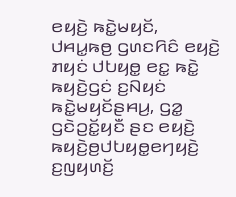ꤕꤟꤢꤧ꤬ ꤒꤢꤧ꤭ꤗꤟꤢꤩ, ꤓꤌꤣ꤭ꤒꤥ꤬ ꤞꤛꤢꤖꤢꤨ ꤕꤟꤢꤧ꤬ ꤊꤟꤢꤦ ꤓꤝꤟꤥ꤭ ꤕꤢ꤭ ꤒꤢꤧ꤭ ꤒꤟꤢꤧ꤬ꤞꤢꤦ ꤢ꤬ꤡꤟꤢꤦ ꤒꤢꤧ꤭ꤗꤟꤢꤩꤔꤌꤣ꤬, ꤞꤤ꤭ ꤞꤢꤧꤑꤢꤩ꤭ꤟꤢꤪ ꤔꤢ ꤕꤟꤢꤧ꤬ ꤒꤟꤢꤧ꤬ꤥ꤬ꤓꤝꤟꤥ꤭ꤕꤚꤟꤢꤧ꤬ ꤢ꤬ꤜꤟꤛꤢꤩ꤬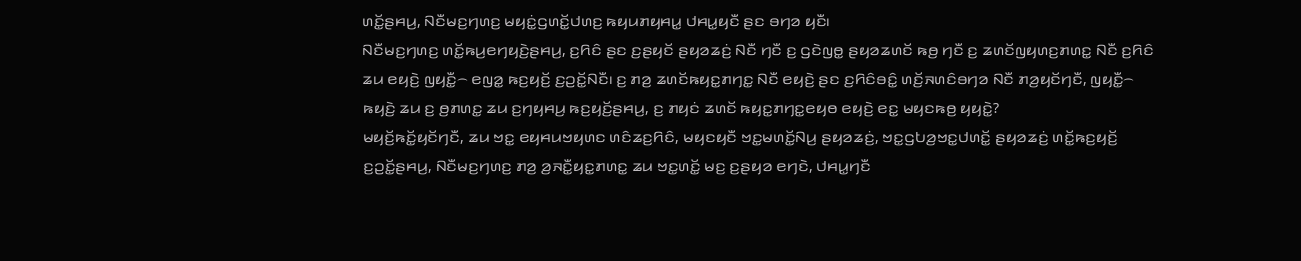ꤛꤢꤩ꤭ꤔꤌꤣ꤬, ꤡꤢꤪꤗꤢ꤬ꤚꤛꤢ꤬ ꤗꤟꤢꤦ꤭ꤞꤛꤢꤩ꤭ꤓꤛꤢ꤬ ꤒꤟꤣꤊꤟꤌꤣ꤭ ꤓꤌꤣ꤭ꤟꤢꤪ ꤔꤢ ꤋꤚꤤ ꤟꤢꤪ꤯
ꤡꤢꤪꤗꤢ꤬ꤚꤛꤢ꤬ ꤛꤢꤩ꤭ꤒꤣ꤬ꤕꤚꤟꤢꤧ꤬ꤔꤌꤣ꤬, ꤢ꤬ꤖꤢꤨ ꤔꤢ ꤢ꤬ꤔꤟꤢꤩ ꤔꤟꤤꤘꤢꤦ꤬ ꤡꤢꤪ ꤚꤢꤪ ꤢ꤬ ꤞꤢꤧꤜꤥ꤭ ꤔꤟꤤꤘꤛꤢꤩ ꤒꤥ꤬ ꤚꤢꤪ ꤢ꤬ ꤘꤛꤢꤩꤜꤟꤛꤢ꤬ꤊꤛꤢ꤭ ꤡꤢꤪ ꤢ꤬ꤖꤢꤨ ꤘꤣ ꤕꤟꤢꤧ꤬ ꤜꤟꤢꤪ꤭꤮ ꤕꤜꤤ꤭ ꤒꤢ꤬ꤟꤢꤩ꤬ ꤢ꤬ꤑꤢꤩ꤭ꤡꤢꤪ꤯ ꤢ꤬ ꤊꤤ꤬ ꤘꤛꤢꤩꤒꤟꤢ꤭ꤊꤚꤢ꤭ ꤡꤢꤪ ꤕꤟꤢꤧ꤬ ꤔꤢ ꤢ꤬ꤖꤢꤨꤋꤢꤨ꤭ ꤛꤢꤩ꤬ꤏꤛꤢꤨꤋꤚꤤ ꤡꤢꤪ ꤊꤤ꤬ꤟꤢꤩꤚꤢꤪ, ꤜꤟꤢꤪ꤭꤮ ꤒꤟꤢꤧ꤬ ꤘꤣ ꤢ꤬ ꤥ꤬ꤊꤛꤢ꤭ ꤘꤣ ꤢ꤬ꤚꤟꤌꤣ꤬ ꤒꤢ꤬ꤟꤢꤩ꤬ꤔꤌꤣ꤬, ꤢ꤬ ꤊꤟꤢꤦ ꤘꤛꤢꤩ ꤒꤟꤢ꤭ꤊꤚꤢ꤭ꤕꤟꤥ ꤕꤟꤢꤧ꤬ ꤕꤢ꤭ ꤗꤟꤢꤒꤥ꤬ ꤟꤟꤢꤧ꤭?
ꤗꤟꤢꤩ꤬ꤒꤢꤩ꤭ꤟꤢꤩꤚꤢꤪ, ꤘꤣ ꤠꤢ꤭ ꤕꤟꤌꤣꤠꤟꤛꤢ ꤛꤢꤨꤘꤢ꤬ꤖꤢꤨ, ꤗꤟꤢꤟꤢꤪ ꤠꤢ꤭ꤗꤛꤢꤩ꤭ꤡꤣ꤬ ꤔꤟꤤꤘꤢꤦ꤬, ꤠꤢ꤭ꤞꤝꤤ꤬ꤠꤢ꤭ꤓꤛꤢꤩ꤭ ꤔꤟꤤꤘꤢꤦ꤬ ꤛꤢꤩ꤭ꤒꤢ꤬ꤟꤢꤩ꤬ ꤢ꤬ꤑꤢꤩ꤭ꤔꤌꤣ꤬, ꤡꤢꤪꤗꤢ꤬ꤚꤛꤢ꤬ ꤊꤤ꤬ ꤤ꤬ꤏꤢꤪ꤭ꤟꤢ꤭ꤊꤛꤢ꤭ ꤘꤣ ꤠꤢ꤭ꤛꤢꤩ꤭ ꤗꤢ꤬ ꤢ꤬ꤔꤟꤤ ꤕꤚꤢꤧ, ꤓꤌꤣ꤭ꤚꤢꤪ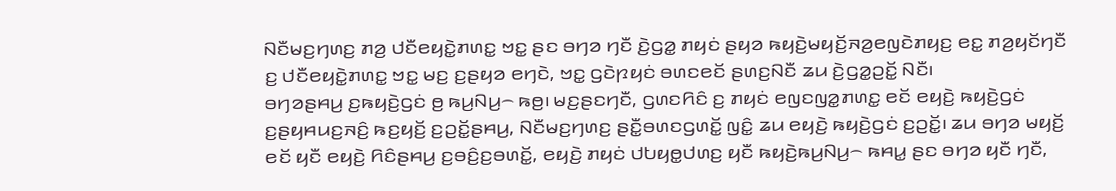ꤡꤢꤪꤗꤢ꤬ꤚꤛꤢ꤬ ꤊꤤ꤬ ꤓꤢꤪꤕꤟꤢꤧ꤭ꤊꤛꤢ꤭ ꤠꤢ꤭ ꤔꤢ ꤋꤚꤤ ꤚꤢꤪ ꤢꤧ꤬ꤞꤤ꤭ ꤊꤟꤢꤦ ꤔꤟꤤ ꤒꤟꤢꤧ꤬ꤗꤟꤢꤩ꤬ꤏꤤ꤬ꤕꤜꤢꤧꤊꤟꤢ꤬ ꤕꤢ꤭ ꤊꤤ꤬ꤟꤢꤩꤚꤢꤪ ꤢ꤬ ꤓꤢꤪꤕꤟꤢꤧ꤭ꤊꤛꤢ꤭ ꤠꤢ꤭ ꤗꤢ꤬ ꤢ꤬ꤔꤟꤤ ꤕꤚꤢꤧ, ꤠꤢ꤭ ꤞꤢꤧꤐꤟꤢꤦ ꤋꤛꤢꤕꤢꤩ ꤔꤛꤢ꤬ꤡꤢꤪ ꤘꤣ ꤢꤧ꤬ꤞꤤ꤭ꤑꤢꤩ꤭ ꤡꤢꤪ꤯
ꤋꤚꤤꤔꤌꤣ꤬ ꤢ꤬ꤒꤟꤢꤧ꤬ꤞꤢꤦ ꤥ꤬ ꤒꤣ꤬ꤡꤣ꤬꤮ ꤒꤥ꤬꤯ ꤗꤢ꤬ꤔꤢꤚꤢꤪ, ꤞꤛꤢꤖꤢꤨ ꤢ꤬ ꤊꤟꤢꤦ ꤕꤜꤢꤜꤤ꤭ꤊꤛꤢ꤭ ꤕꤢꤩ ꤕꤟꤢꤧ꤬ ꤒꤟꤢꤧ꤬ꤞꤢꤦ ꤢ꤬ꤔꤟꤌꤣꤢ꤬ꤏꤢꤨ꤬ ꤒꤢ꤬ꤟꤢꤩ꤬ ꤢ꤬ꤑꤢꤩ꤭ꤔꤌꤣ꤬, ꤡꤢꤪꤗꤢ꤬ꤚꤛꤢ꤬ ꤔꤢꤪ꤭ꤋꤛꤢꤞꤛꤢꤩ꤭ ꤜꤢꤨ꤭ ꤘꤣ ꤕꤟꤢꤧ꤬ ꤒꤟꤢꤧ꤬ꤞꤢꤦ ꤢ꤬ꤑꤢꤩ꤭꤯ ꤘꤣ ꤋꤚꤤ ꤗꤟꤢꤩ꤬ ꤕꤢꤩ ꤟꤢꤪ ꤕꤟꤢꤧ꤬ ꤖꤢꤨꤔꤌꤣ꤬ ꤢ꤬ꤋꤢꤨ꤬ꤢ꤬ꤋꤛꤢꤩ꤭, ꤕꤟꤢꤧ꤬ ꤊꤟꤢꤦ ꤓꤝꤟꤥ꤭ꤓꤛꤢ꤬ ꤟꤢꤪ ꤒꤟꤢꤧ꤬ꤒꤣ꤬ꤡꤣ꤬꤮ ꤒꤌꤣ꤭ ꤔꤢ ꤋꤚꤤ ꤟꤢꤪ ꤚꤢꤪ,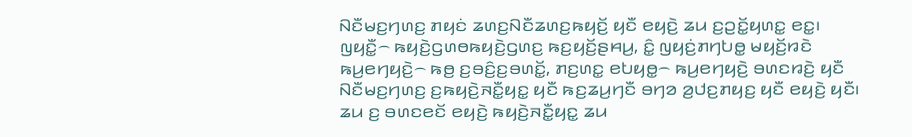ꤡꤢꤪꤗꤢ꤬ꤚꤛꤢ꤬ ꤊꤟꤢꤦ ꤘꤛꤢ꤬ꤡꤢꤪꤘꤛꤢ꤬ꤒꤟꤢꤩ꤬ ꤟꤢꤪ ꤕꤟꤢꤧ꤬ ꤘꤣ ꤢ꤬ꤑꤢꤩ꤭ꤟꤛꤢ꤭ ꤕꤢ꤭꤯
ꤜꤟꤢꤪ꤭꤮ ꤒꤟꤢꤧ꤬ꤞꤛꤥꤒꤟꤢꤧ꤬ꤞꤛꤢ꤬ ꤒꤢ꤬ꤟꤢꤩ꤬ꤔꤌꤣ꤬, ꤢꤨ꤭ ꤜꤟꤢꤦ꤬ꤊꤚꤝꤥ꤭ ꤗꤟꤢꤩ꤬ꤙꤢꤧ ꤒꤣ꤬ꤕꤚꤟꤢꤧ꤬꤮ ꤒꤥ꤬ ꤢ꤬ꤋꤢꤨ꤬ꤢ꤬ꤋꤛꤢꤩ꤭, ꤊꤢ꤬ꤛꤢ꤭ ꤕꤝꤟꤥ꤭꤮ ꤒꤣ꤬ꤕꤚꤟꤢꤧ꤬ ꤋꤛꤢꤙꤢꤧ꤬ ꤟꤢꤪ ꤡꤢꤪꤗꤢ꤬ꤚꤛꤢ꤬ ꤢ꤬ꤒꤟꤢꤧ꤬ꤏꤢꤪ꤭ꤟꤢ꤭ ꤟꤢꤪ ꤒꤢ꤬ꤘꤣ꤬ꤚꤢꤪ ꤋꤚꤤ ꤤ꤬ꤓꤢ꤬ꤊꤟꤢ꤬ ꤟꤢꤪ ꤕꤟꤢꤧ꤬ ꤟꤢꤪ꤯ ꤘꤣ ꤢ꤬ ꤋꤛꤢꤕꤢꤩ ꤕꤟꤢꤧ꤬ ꤒꤟꤢꤧ꤬ꤏꤢꤪ꤭ꤟꤢ꤭ ꤘꤣ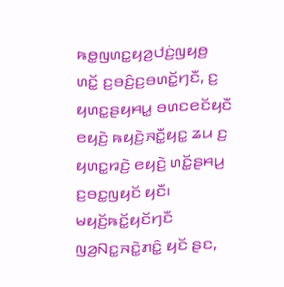ꤒꤥ꤭ꤜꤛꤢ꤭ꤟꤤ꤬ꤓꤢꤦ꤬ꤜꤟꤥ꤬ ꤛꤢꤩ꤭ ꤢ꤬ꤋꤢꤨ꤬ꤢ꤬ꤋꤛꤢꤩ꤭ꤚꤢꤪ, ꤢ꤬ ꤟꤛꤢ꤭ꤔꤟꤌꤣ꤭ ꤋꤛꤢꤕꤢꤩꤟꤢꤪ ꤕꤟꤢꤧ꤬ ꤒꤟꤢꤧ꤬ꤏꤢꤪ꤭ꤟꤢ꤭ ꤘꤣ ꤢ꤬ ꤟꤛꤢ꤭ꤙꤢꤧ꤬ ꤕꤟꤢꤧ꤬ ꤛꤢꤩ꤭ꤔꤌꤣ꤬ ꤢ꤬ꤋꤢ꤭ꤜꤟꤢꤩ ꤟꤢꤪ꤯ ꤗꤟꤢꤩ꤬ꤒꤢꤩ꤭ꤟꤢꤩꤚꤢꤪ ꤜꤤ꤬ꤡꤢ꤭ꤏꤢꤧ꤭ꤊꤢꤨ꤭ ꤟꤢꤩ ꤔꤢ,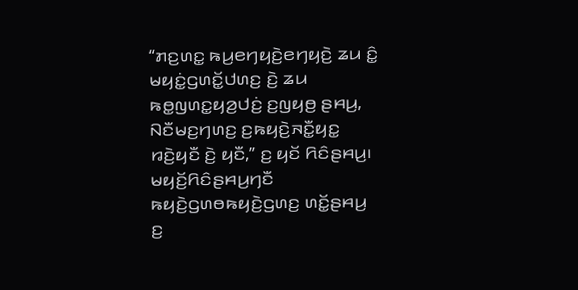“ꤊꤢ꤬ꤛꤢ꤭ ꤒꤣ꤬ꤕꤚꤟꤢꤧ꤬ꤕꤚꤟꤢꤧ꤬ ꤘꤣ ꤢꤨ꤭ ꤗꤟꤢꤦ꤭ꤞꤛꤢꤩ꤭ꤓꤛꤢ꤬ ꤢꤧ꤬ ꤘꤣ ꤒꤥ꤭ꤜꤛꤢ꤭ꤟꤤ꤬ꤓꤢꤦ꤬ ꤢ꤬ꤜꤟꤥ꤬ ꤔꤌꤣ꤬, ꤡꤢꤪꤗꤢ꤬ꤚꤛꤢ꤬ ꤢ꤬ꤒꤟꤢꤧ꤬ꤏꤢꤪ꤭ꤟꤢ꤭ ꤙꤢꤧ꤬ꤟꤢꤪ ꤢꤧ꤬ ꤟꤢꤪ,” ꤢ꤬ ꤟꤢꤩ ꤖꤢꤨꤔꤌꤣ꤬꤯
ꤗꤟꤢꤩ꤬ꤖꤢꤨꤔꤌꤣ꤬ꤚꤢꤪ ꤒꤟꤢꤧ꤬ꤞꤛꤥꤒꤟꤢꤧ꤬ꤞꤛꤢ꤬ ꤛꤢꤩ꤭ꤔꤌꤣ꤬ ꤢ꤬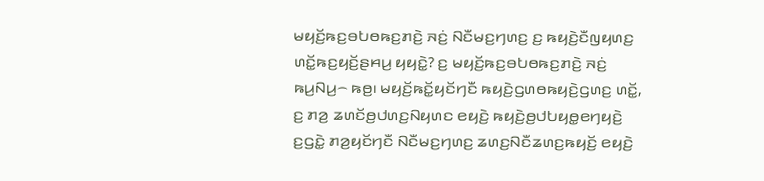ꤗꤟꤢꤩ꤬ꤒꤢ꤬ꤋꤝꤥꤒꤢ꤬ꤊꤢꤧ꤬ ꤏꤢꤦ꤬ ꤡꤢꤪꤗꤢ꤬ꤚꤛꤢ꤬ ꤢ꤬ ꤒꤟꤢꤧ꤬ꤢꤪꤜꤟꤛꤢ꤬ ꤛꤢꤩ꤭ꤒꤢ꤬ꤟꤢꤩ꤬ꤔꤌꤣ꤬ ꤟꤟꤢꤧ꤭? ꤢ꤬ ꤗꤟꤢꤩ꤬ꤒꤢ꤬ꤋꤝꤥꤒꤢ꤬ꤊꤢꤧ꤬ ꤏꤢꤦ꤬ ꤒꤣ꤬ꤡꤣ꤬꤮ ꤒꤥ꤬꤯ ꤗꤟꤢꤩ꤬ꤒꤢꤩ꤭ꤟꤢꤩꤚꤢꤪ ꤒꤟꤢꤧ꤬ꤞꤛꤥꤒꤟꤢꤧ꤬ꤞꤛꤢ꤬ ꤛꤢꤩ꤭, ꤢ꤬ ꤊꤤ꤬ ꤘꤛꤢꤩꤥ꤬ꤓꤛꤢ꤬ꤡꤟꤛꤢ ꤕꤟꤢꤧ꤬ ꤒꤟꤢꤧ꤬ꤥ꤬ꤓꤝꤟꤥ꤭ꤕꤚꤟꤢꤧ꤬ ꤢ꤬ꤞꤢꤧ꤭ ꤊꤤ꤬ꤟꤢꤩꤚꤢꤪ ꤡꤢꤪꤗꤢ꤬ꤚꤛꤢ꤬ ꤘꤛꤢ꤬ꤡꤢꤪꤘꤛꤢ꤬ꤒꤟꤢꤩ꤬ ꤕꤟꤢꤧ꤬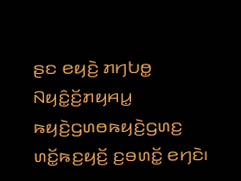ꤔꤢ ꤕꤟꤢꤧ꤬ ꤊꤚꤝꤥ꤭ ꤡꤟꤢꤨ꤭ꤢꤩ꤬ꤊꤟꤌꤣ꤭ ꤒꤟꤢꤧ꤬ꤞꤛꤥꤒꤟꤢꤧ꤬ꤞꤛꤢ꤬ ꤛꤢꤩ꤭ꤒꤢ꤬ꤟꤢꤩ꤬ ꤢ꤬ꤋꤛꤢꤩ꤭ ꤕꤚꤢꤧ꤯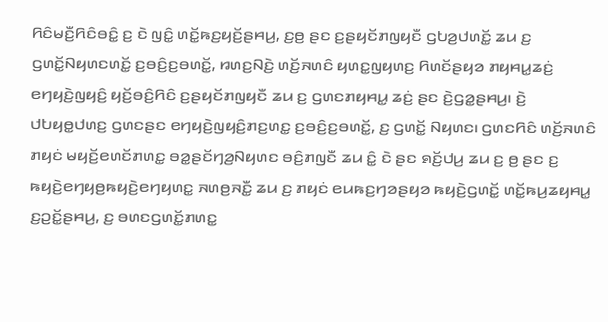ꤖꤢꤨꤗꤢꤪ꤬ꤖꤢꤨꤋꤢꤨ꤭ ꤢ꤬ ꤢꤧ ꤜꤢꤨ꤭ ꤛꤢꤩ꤭ꤒꤢ꤬ꤟꤢꤩ꤬ꤔꤌꤣ꤬, ꤢ꤬ꤥ꤬ ꤔꤢ ꤢ꤬ꤔꤟꤢꤩꤊꤜꤟꤢꤪ ꤞꤝꤤ꤬ꤓꤛꤢꤩ꤭ ꤘꤣ ꤢ꤬ ꤞꤛꤢꤩ꤭ꤡꤟꤛꤢꤛꤢꤩ꤭ ꤢ꤬ꤋꤢꤨ꤬ꤢ꤬ꤋꤛꤢꤩ꤭, ꤙꤛꤢ꤬ꤡꤢꤧ꤬ ꤛꤢꤩ꤬ꤏꤛꤢꤨ ꤟꤛꤢ꤭ꤜꤟꤛꤢ꤬ ꤖꤛꤢꤩꤔꤟꤤ ꤊꤟꤌꤣ꤭ꤘꤢꤦ꤬ ꤕꤚꤟꤢꤧ꤬ꤜꤟꤢꤨ꤬ ꤟꤢꤩ꤬ꤋꤢꤨ꤬ꤖꤢꤨ ꤢ꤬ꤔꤟꤢꤩꤊꤜꤟꤢꤪ ꤘꤣ ꤢ꤬ ꤞꤛꤢꤊꤟꤌꤣ꤭ ꤘꤢꤦ꤬ ꤔꤢ ꤢꤧ꤬ꤞꤤ꤭ꤔꤌꤣ꤬꤯ ꤢꤧ꤬ ꤓꤝꤟꤥ꤭ꤓꤛꤢ꤬ ꤞꤛꤢꤔꤢ ꤕꤚꤟꤢꤧ꤬ꤜꤟꤢꤨ꤬ꤊꤢ꤬ꤛꤢ꤭ ꤢ꤬ꤋꤢꤨ꤬ꤢ꤬ꤋꤛꤢꤩ꤭, ꤢ꤬ ꤞꤛꤢꤩ꤭ ꤡꤟꤛꤢ꤯ ꤞꤛꤢꤖꤢꤨ ꤛꤢꤩ꤬ꤏꤛꤢꤨ ꤊꤟꤢꤦ ꤗꤟꤢꤩ꤬ꤕꤛꤢꤩꤊꤛꤢ꤭ ꤋꤤ꤭ꤔꤢꤩꤚꤤ꤬ꤡꤟꤛꤢ ꤋꤢꤨ꤬ꤊꤜꤢꤪ ꤘꤣ ꤢꤨ꤭ ꤢꤧ ꤔꤢ ꤎꤢꤩ꤬ꤓꤣ꤬ ꤘꤣ ꤢ꤬ ꤥ꤬ ꤔꤢ ꤢ꤬ ꤒꤟꤢꤧ꤬ꤕꤚꤟꤥ꤬ꤒꤟꤢꤧ꤬ꤕꤚꤟꤛꤢ꤭ ꤏꤛꤥ꤬ꤏꤢꤪ꤭ ꤘꤣ ꤢ꤬ ꤊꤟꤢꤦ ꤕꤣꤒꤢ꤬ꤚꤤꤔꤟꤤ ꤒꤟꤢꤧ꤬ꤞꤛꤢꤩ꤭ ꤛꤢꤩ꤭ꤒꤣ꤬ꤘꤟꤌꤣ꤭ ꤢ꤬ꤑꤢꤩ꤭ꤔꤌꤣ꤬, ꤢ꤬ ꤋꤛꤢꤞꤛꤢꤩ꤭ꤊꤛꤢ꤭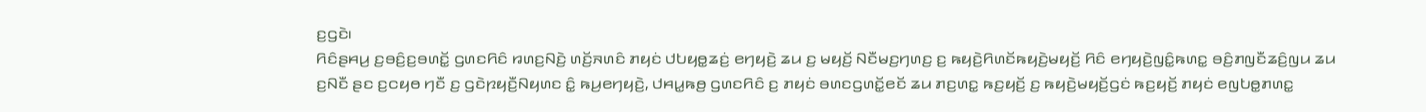ꤢ꤬ꤞꤢꤧ꤯
ꤖꤢꤨꤔꤌꤣ꤬ ꤢ꤬ꤋꤢꤨ꤬ꤢ꤬ꤋꤛꤢꤩ꤭ ꤞꤛꤢꤖꤢꤨ ꤙꤛꤢ꤬ꤡꤢꤧ꤬ ꤛꤢꤩ꤬ꤏꤛꤢꤨ ꤊꤟꤢꤦ ꤓꤝꤟꤥ꤭ꤘꤢꤦ꤬ ꤕꤚꤟꤢꤧ꤬ ꤘꤣ ꤢ꤬ ꤗꤟꤢꤩ꤬ ꤡꤢꤪꤗꤢ꤬ꤚꤛꤢ꤬ ꤢ꤬ ꤒꤟꤢꤧ꤬ꤖꤛꤢꤩꤒꤟꤢꤧ꤬ꤗꤟꤢꤩ꤬ ꤖꤢꤨ ꤕꤚꤟꤢꤧ꤬ꤜꤢꤨ꤭ꤒꤛꤢ꤭ ꤋꤢꤨ꤬ꤊꤜꤢꤪꤘꤢꤨ꤬ꤜꤣ ꤘꤣ ꤢ꤬ꤡꤢꤪ ꤔꤢ ꤢ꤬ꤍꤟꤥ ꤚꤢꤪ ꤢ꤬ ꤞꤢꤧꤐꤟꤢꤪ꤬ꤡꤟꤛꤢ ꤢꤨ꤭ ꤒꤣ꤬ꤕꤚꤟꤢꤧ꤬, ꤓꤌꤣ꤭ꤒꤥ꤬ ꤞꤛꤢꤖꤢꤨ ꤢ꤬ ꤊꤟꤢꤦ ꤋꤛꤢꤞꤛꤢꤩ꤭ꤕꤢꤩ ꤘꤣ ꤊꤢ꤬ꤛꤢ꤭ ꤒꤢ꤬ꤟꤢꤩ꤬ ꤢ꤬ ꤒꤟꤢꤧ꤬ꤗꤟꤢꤩ꤬ꤞꤢꤦ ꤒꤢ꤬ꤟꤢꤩ꤬ ꤊꤟꤢꤦ ꤕꤜꤝꤥ꤭ꤊꤛꤢ꤭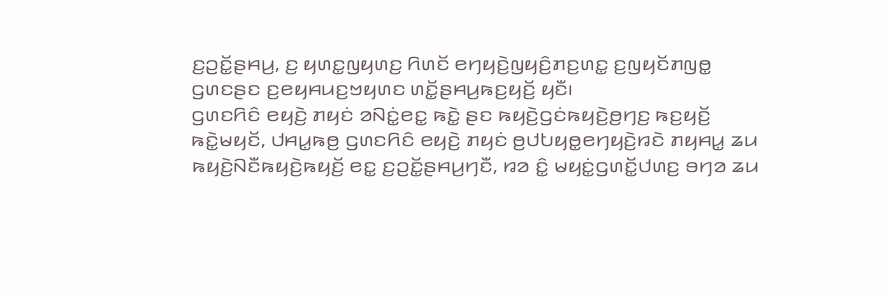ꤢ꤬ꤑꤢꤩ꤭ꤔꤌꤣ꤬, ꤢ꤬ ꤟꤛꤢ꤭ꤜꤟꤛꤢ꤬ ꤖꤛꤢꤩ ꤕꤚꤟꤢꤧ꤬ꤜꤟꤢꤨ꤬ꤊꤢ꤬ꤛꤢ꤭ ꤢ꤬ꤜꤟꤢꤩꤊꤜꤥ꤭ ꤞꤛꤢꤔꤢ ꤢ꤬ꤕꤟꤌꤣꤢ꤬ꤠꤟꤛꤢ ꤛꤢꤩ꤭ꤔꤌꤣ꤬ꤒꤢ꤬ꤟꤢꤩ꤬ ꤟꤢꤪ꤯
ꤞꤛꤢꤖꤢꤨ ꤕꤟꤢꤧ꤬ ꤊꤟꤢꤦ ꤤꤡꤢꤦ꤭ꤕꤢ꤭ ꤒꤢꤧ꤭ ꤔꤢ ꤒꤟꤢꤧ꤬ꤞꤢꤦꤒꤟꤢꤧ꤬ꤥ꤬ꤚꤢ꤬ ꤒꤢ꤬ꤟꤢꤩ꤬ ꤒꤢꤧ꤭ꤗꤟꤢꤩ, ꤓꤌꤣ꤭ꤒꤥ꤬ ꤞꤛꤢꤖꤢꤨ ꤕꤟꤢꤧ꤬ ꤊꤟꤢꤦ ꤥ꤬ꤓꤝꤟꤥ꤭ꤕꤚꤟꤢꤧ꤬ꤙꤢꤧ ꤊꤟꤌꤣ꤭ ꤘꤣ ꤒꤟꤢꤧ꤬ꤡꤢꤪꤒꤟꤢꤧ꤬ꤒꤟꤢꤩ꤬ ꤕꤢ꤭ ꤢ꤬ꤑꤢꤩ꤭ꤔꤌꤣ꤬ꤚꤢꤪ, ꤙꤤ ꤢꤨ꤭ ꤗꤟꤢꤦ꤭ꤞꤛꤢꤩ꤭ꤓꤛꤢ꤬ ꤋꤚꤤ ꤘꤣ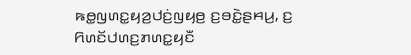ꤒꤥ꤭ꤜꤛꤢ꤭ꤟꤤ꤬ꤓꤢꤦ꤬ꤜꤟꤥ꤬ ꤢ꤬ꤋꤢꤧ꤭ꤔꤌꤣ꤬, ꤢ꤬ ꤖꤛꤢꤩꤓꤛꤢ꤬ꤊꤛꤢ꤭ꤟꤢꤪ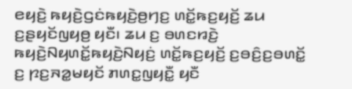ꤕꤟꤢꤧ꤬ ꤒꤟꤢꤧ꤬ꤞꤢꤦꤒꤟꤢꤧ꤬ꤥ꤬ꤚꤢ꤬ ꤛꤢꤩ꤭ꤒꤢ꤬ꤟꤢꤩ꤬ ꤘꤣ ꤢ꤬ꤔꤟꤢꤩꤜꤟꤥ꤬ ꤟꤢꤪ꤯ ꤘꤣ ꤢ꤬ ꤋꤛꤢꤙꤢꤧ꤬ ꤒꤟꤢꤧ꤬ꤡꤟꤛꤢꤩ꤭ꤒꤟꤢꤧ꤬ꤡꤟꤢꤦ꤬ ꤛꤢꤩ꤭ꤒꤢ꤬ꤟꤢꤩ꤬ ꤢ꤬ꤋꤢꤨ꤬ꤢ꤬ꤋꤛꤢꤩ꤭ ꤢ꤬ ꤐꤢ꤬ꤏꤤ꤭ꤗꤟꤢꤩ ꤊꤛꤢ꤭ꤜꤟꤢꤪ꤭ ꤟꤢꤪ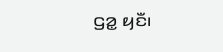ꤞꤤ꤭ ꤟꤢꤪ꤯